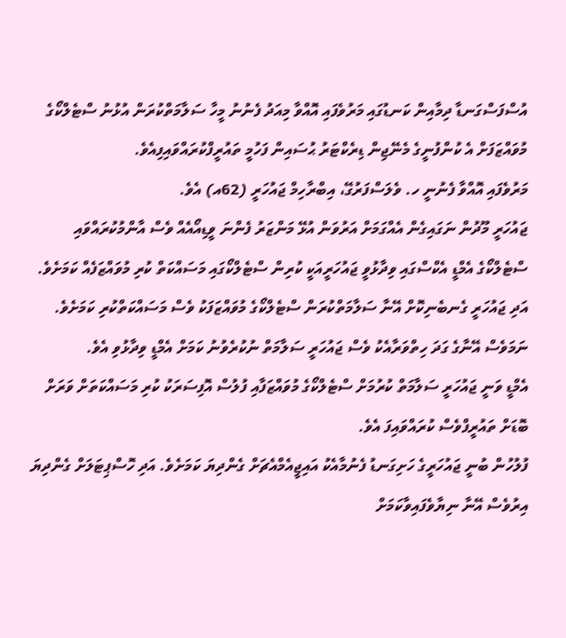އުސްފަސްގަނޑާ ދިމާއިން ކަނޑުގައި މަރުވެފައި އޮއްވާ މިއަދު ފެނުނު މީހާ ސަލާމަތްކުރަން އުޅުނު ސްޓެލްކޯގެ މުވައްޒަފަށް އެ ކުންފުނީގެ މެނޭޖިން ޑިރެކްޓަރު ޙުސައިން ފަހުމީ ތައުރީފްކުރައްވައިފިއެވެ.
މަރުވެފައި އޮއްވާ ފެނުނީ ހ. ވެލަސްފަރުގޭ، އިބްރާހިމް ޖައުހަރީ (62އ) އެވެ.
ޖައުހަރީ މޫދުން ނަގައިގެން އެއްގަމަށް އަރުވަން އުޅޭ މަންޒަރު ފެންނަ ވީޑިއޯއެއް ވެސް އާންމުކުރައްވައި ސްޓެލްކޯގެ އެމްޑީ އެކްސްގައި ވިދާޅުވީ ޖައުހަރީއަކީ ކުރިން ސްޓެލްކޯގައި މަސައްކަތް ކުރި މުވައްޒަފެއް ކަމަށެވެ. އަދި ޖައުހަރީ ގެނބެނިކޮށް އޭނާ ސަލާމަތްކުރަން ސްޓެލްކޯގެ މުވައްޒަފަކު ވެސް މަސައްކަތްކުރި ކަމަށެވެ.
ނަމަވެސް އޭނާގެ ގަދަ ހިތްވަރާއެކު ވެސް ޖައުހަރީ ސަލާމަތް ނުކުރެވުނު ކަމަށް އެމްޑީ ވިދާޅުވި އެވެ.
އެމްޑީ ވަނީ ޖައުހަރީ ސަލާމަތް ކުރުމަށް ސްޓެލްކޯގެ މުވައްޒަފާއި ފުލުސް އޮފިސަރަކު ކުރި މަސައްކަތަށް ވަރަށް ބޮޑަށް ތައުރީފްވެސް ކުރައްވައިފަ އެވެ.
ފުލުހުން ބުނީ ޖައުހަރީގެ ހަށިގަނޑު ފެނުމާއެކު އައިޖީއެމްއެޗަށް ގެންދިޔަ ކަމަށެވެ. އަދި ހޮސްޕިޓަލަށް ގެންދިޔަ އިރުވެސް އޭނާ ނިޔާވެފައިވާކަމަށް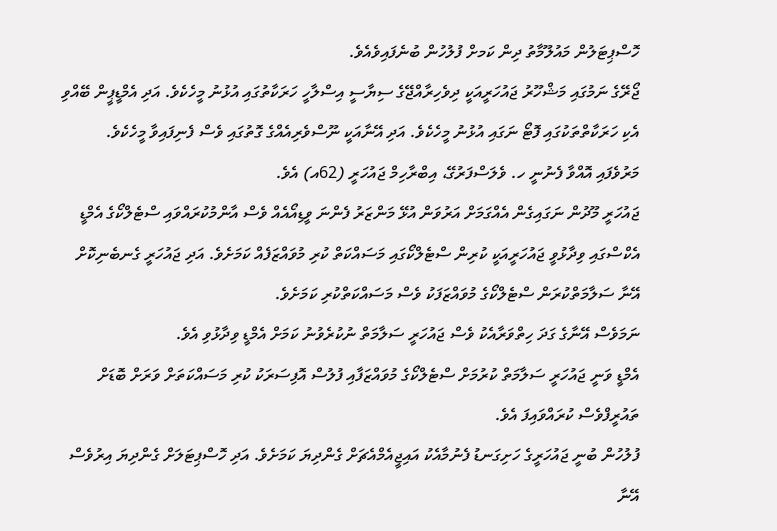ހޮސްޕިޓަލުން މައުލޫމާތު ދިން ކަމށް ފުލުހުން ބުނެފައިވެއެވެ.
ޖޯރޭގެ ނަމުގައި މަޝްހޫރު ޖައުހަރީއަކީ ދިވެހިރާއްޖޭގެ ސިޔާސީ އިސްލާހީ ހަރަކާތުގައި އުޅުނު މީހެކެވެ. އަދި އެމްޑީޕީން ބޭއްވި އެކި ހަރަކާތްތަކުގައި ފޮޓޯ ނަގައި އުޅުނު މީހެކެވެ. އަދި އޭނާއަކީ ނޫސްވެރިއެއްގެ ގޮތުގައި ވެސް ފެނިފައިވާ މީހެކެވެ.
މަރުވެފައި އޮއްވާ ފެނުނީ ހ. ވެލަސްފަރުގޭ، އިބްރާހިމް ޖައުހަރީ (62އ) އެވެ.
ޖައުހަރީ މޫދުން ނަގައިގެން އެއްގަމަށް އަރުވަން އުޅޭ މަންޒަރު ފެންނަ ވީޑިއޯއެއް ވެސް އާންމުކުރައްވައި ސްޓެލްކޯގެ އެމްޑީ އެކްސްގައި ވިދާޅުވީ ޖައުހަރީއަކީ ކުރިން ސްޓެލްކޯގައި މަސައްކަތް ކުރި މުވައްޒަފެއް ކަމަށެވެ. އަދި ޖައުހަރީ ގެނބެނިކޮށް އޭނާ ސަލާމަތްކުރަން ސްޓެލްކޯގެ މުވައްޒަފަކު ވެސް މަސައްކަތްކުރި ކަމަށެވެ.
ނަމަވެސް އޭނާގެ ގަދަ ހިތްވަރާއެކު ވެސް ޖައުހަރީ ސަލާމަތް ނުކުރެވުނު ކަމަށް އެމްޑީ ވިދާޅުވި އެވެ.
އެމްޑީ ވަނީ ޖައުހަރީ ސަލާމަތް ކުރުމަށް ސްޓެލްކޯގެ މުވައްޒަފާއި ފުލުސް އޮފިސަރަކު ކުރި މަސައްކަތަށް ވަރަށް ބޮޑަށް ތައުރީފްވެސް ކުރައްވައިފަ އެވެ.
ފުލުހުން ބުނީ ޖައުހަރީގެ ހަށިގަނޑު ފެނުމާއެކު އައިޖީއެމްއެޗަށް ގެންދިޔަ ކަމަށެވެ. އަދި ހޮސްޕިޓަލަށް ގެންދިޔަ އިރުވެސް އޭނާ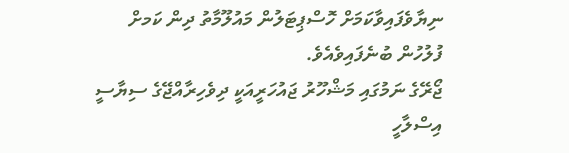ނިޔާވެފައިވާކަމަށް ހޮސްޕިޓަލުން މައުލޫމާތު ދިން ކަމށް ފުލުހުން ބުނެފައިވެއެވެ.
ޖޯރޭގެ ނަމުގައި މަޝްހޫރު ޖައުހަރީއަކީ ދިވެހިރާއްޖޭގެ ސިޔާސީ އިސްލާހީ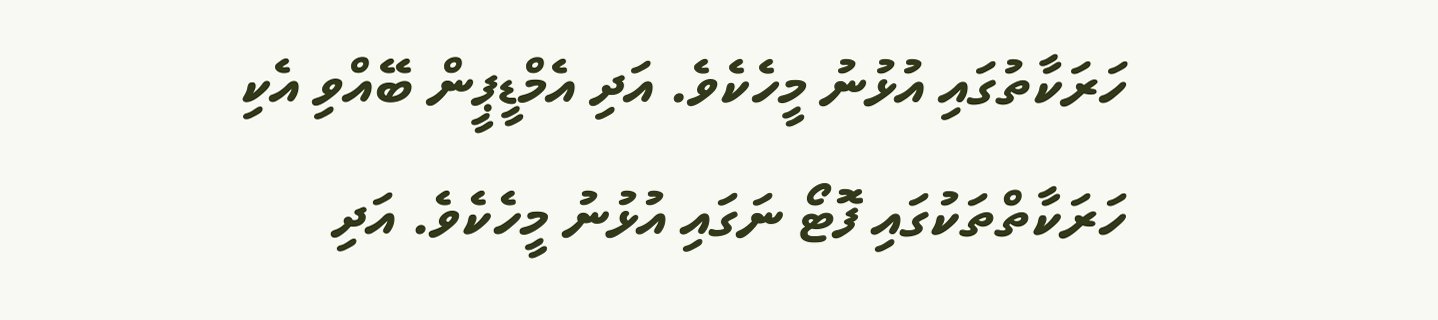ހަރަކާތުގައި އުޅުނު މީހެކެވެ. އަދި އެމްޑީޕީން ބޭއްވި އެކި ހަރަކާތްތަކުގައި ފޮޓޯ ނަގައި އުޅުނު މީހެކެވެ. އަދި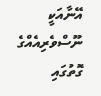އޭނާއަކީ ނޫސްވެރިއެއްގެ ގޮތުގައި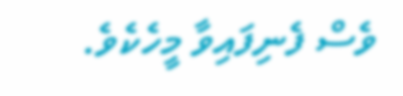ވެސް ފެނިފައިވާ މީހެކެވެ.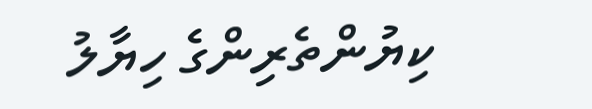ކިޔުންތެރިންގެ ހިޔާލު